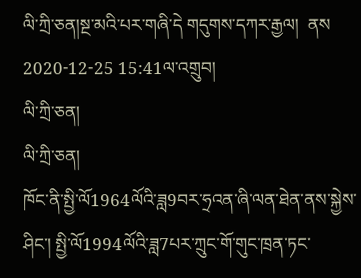ལི་ཀྲི་ཅན།སྔ་མའི་པར་གཞི་དེ གདུགས་དཀར་རྒྱལ།  ནས 2020-12-25 15:41ལ་འགྲུབ།
ལི་ཀྲི་ཅན།
ལི་ཀྲི་ཅན།
ཁོང་ནི་སྤྱི་ལོ1964ལོའི་ཟླ9བར་ཧྲའན་ཞི་ལན་ཐེན་ནས་སྐྱེས་ཤིང་། སྤྱི་ལོ1994ལོའི་ཟླ7པར་ཀྲུང་གོ་གུང་ཁྲན་ཏང་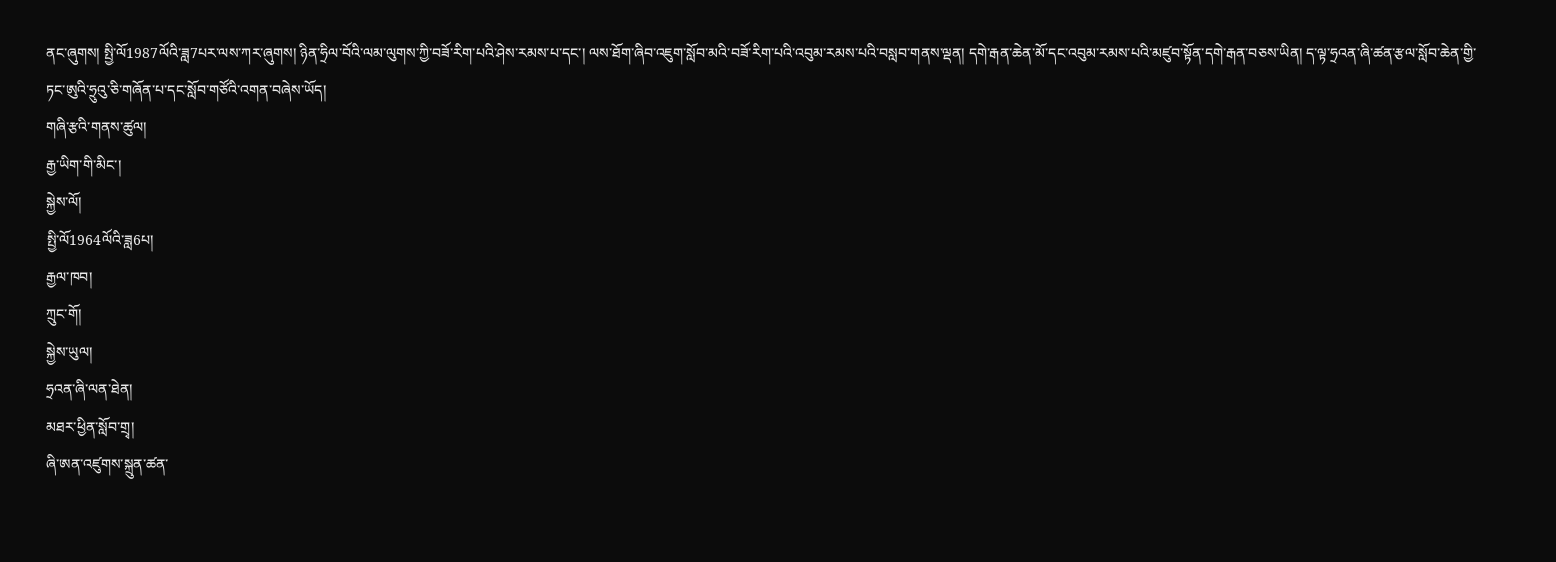ནང་ཞུགས། སྤྱི་ལོ1987ལོའི་ཟླ7པར་ལས་ཀར་ཞུགས། ཉིན་ཧྲིལ་བོའི་ལམ་ལུགས་ཀྱི་བཟོ་རིག་པའི་ཤེས་རམས་པ་དང་། ལས་ཐོག་ཞིབ་འཇུག་སློབ་མའི་བཟོ་རིག་པའི་འབུམ་རམས་པའི་བསླབ་གནས་ལྡན། དགེ་རྒན་ཆེན་མོ་དང་འབུམ་རམས་པའི་མཛུབ་སྟོན་དགེ་རྒན་བཅས་ཡིན། ད་ལྟ་ཧྲའན་ཞི་ཚན་རྩལ་སློབ་ཆེན་གྱི་ཏང་ཨུའི་ཧྲུའུ་ཅི་གཞོན་པ་དང་སློབ་གཙོའི་འགན་བཞེས་ཡོད།
གཞི་རྩའི་གནས་ཚུལ།
རྒྱ་ཡིག་གི་མིང་།
སྐྱེས་ལོ།
སྤྱི་ལོ1964ལོའི་ཟླ6པ།
རྒྱལ་ཁབ།
ཀྲུང་གོ།
སྐྱེས་ཡུལ།
ཧྲའན་ཞི་ལན་ཐེན།
མཐར་ཕྱིན་སློབ་གྲྭ།
ཞི་ཨན་འཛུགས་སྐྲུན་ཚན་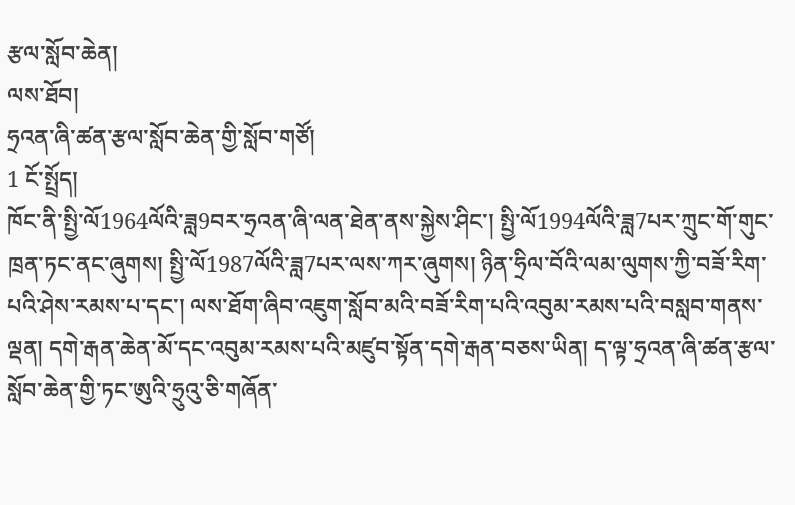རྩལ་སློབ་ཆེན།
ལས་ཐོབ།
ཧྲའན་ཞི་ཚན་རྩལ་སློབ་ཆེན་གྱི་སློབ་གཙོ།
1 ངོ་སྤྲོད།
ཁོང་ནི་སྤྱི་ལོ1964ལོའི་ཟླ9བར་ཧྲའན་ཞི་ལན་ཐེན་ནས་སྐྱེས་ཤིང་། སྤྱི་ལོ1994ལོའི་ཟླ7པར་ཀྲུང་གོ་གུང་ཁྲན་ཏང་ནང་ཞུགས། སྤྱི་ལོ1987ལོའི་ཟླ7པར་ལས་ཀར་ཞུགས། ཉིན་ཧྲིལ་བོའི་ལམ་ལུགས་ཀྱི་བཟོ་རིག་པའི་ཤེས་རམས་པ་དང་། ལས་ཐོག་ཞིབ་འཇུག་སློབ་མའི་བཟོ་རིག་པའི་འབུམ་རམས་པའི་བསླབ་གནས་ལྡན། དགེ་རྒན་ཆེན་མོ་དང་འབུམ་རམས་པའི་མཛུབ་སྟོན་དགེ་རྒན་བཅས་ཡིན། ད་ལྟ་ཧྲའན་ཞི་ཚན་རྩལ་སློབ་ཆེན་གྱི་ཏང་ཨུའི་ཧྲུའུ་ཅི་གཞོན་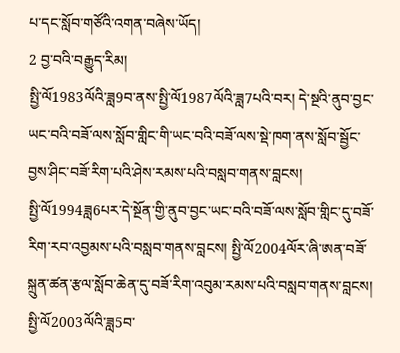པ་དང་སློབ་གཙོའི་འགན་བཞེས་ཡོད།
2 བྱ་བའི་བརྒྱུད་རིམ།
སྤྱི་ལོ1983ལོའི་ཟླ9བ་ནས་སྤྱི་ལོ1987ལོའི་ཟླ7པའི་བར། དེ་སྔའི་ནུབ་བྱང་ཡང་བའི་བཟོ་ལས་སློབ་གླིང་གི་ཡང་བའི་བཟོ་ལས་སྡེ་ཁག་ནས་སློབ་སྦྱོང་བྱས་ཤིང་བཟོ་རིག་པའི་ཤེས་རམས་པའི་བསླབ་གནས་བླངས།
སྤྱི་ལོ1994ཟླ6པར་དེ་སྔོན་གྱི་ནུབ་བྱང་ཡང་བའི་བཟོ་ལས་སློབ་གླིང་དུ་བཟོ་རིག་རབ་འབྱམས་པའི་བསླབ་གནས་བླངས། སྤྱི་ལོ2004ལོར་ཞི་ཨན་བཟོ་སྐྲུན་ཚན་རྩལ་སློབ་ཆེན་དུ་བཟོ་རིག་འབུམ་རམས་པའི་བསླབ་གནས་བླངས།
སྤྱི་ལོ2003ལོའི་ཟླ5བ་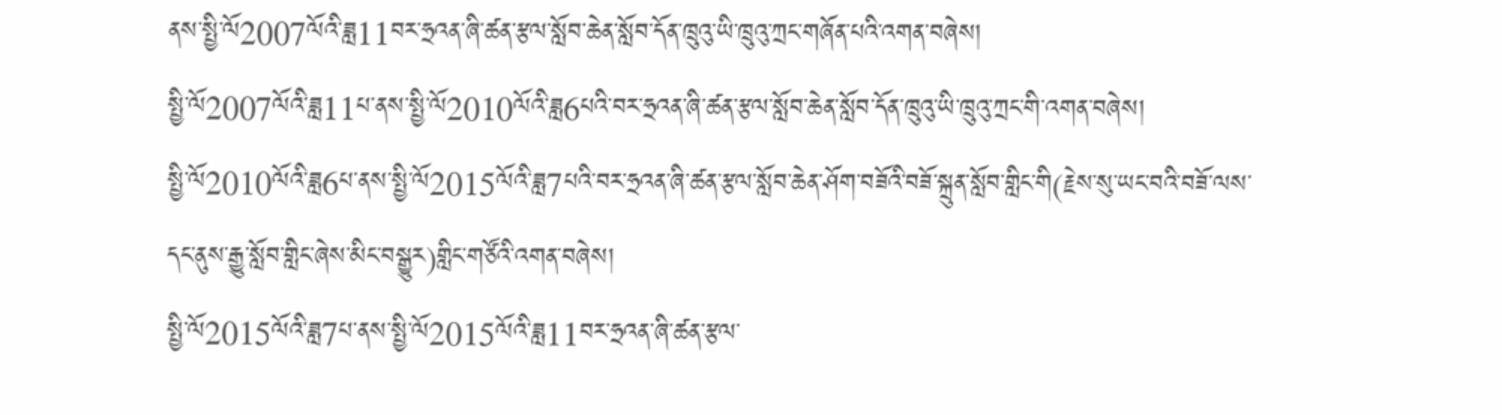ནས་སྤྱི་ལོ2007ལོའི་ཟླ11བར་ཧྲའན་ཞི་ཚན་རྩལ་སློབ་ཆེན་སློབ་དོན་ཁྲུའུ་ཡི་ཁྲུའུ་ཀྲང་གཞོན་པའི་འགན་བཞེས།
སྤྱི་ལོ2007ལོའི་ཟླ11པ་ནས་སྤྱི་ལོ2010ལོའི་ཟླ6པའི་བར་ཧྲའན་ཞི་ཚན་རྩལ་སློབ་ཆེན་སློབ་དོན་ཁྲུའུ་ཡི་ཁྲུའུ་ཀྲང་གི་འགན་བཞེས།
སྤྱི་ལོ2010ལོའི་ཟླ6པ་ནས་སྤྱི་ལོ2015ལོའི་ཟླ7པའི་བར་ཧྲའན་ཞི་ཚན་རྩལ་སློབ་ཆེན་ཤོག་བཟོའི་བཟོ་སྐྲུན་སློབ་གླིང་གི(རྗེས་སུ་ཡང་བའི་བཟོ་ལས་དང་ནུས་རྒྱུ་སློབ་གླིང་ཞེས་མིང་བསྒྱུར)གླིང་གཙོའི་འགན་བཞེས།
སྤྱི་ལོ2015ལོའི་ཟླ7པ་ནས་སྤྱི་ལོ2015ལོའི་ཟླ11བར་ཧྲའན་ཞི་ཚན་རྩལ་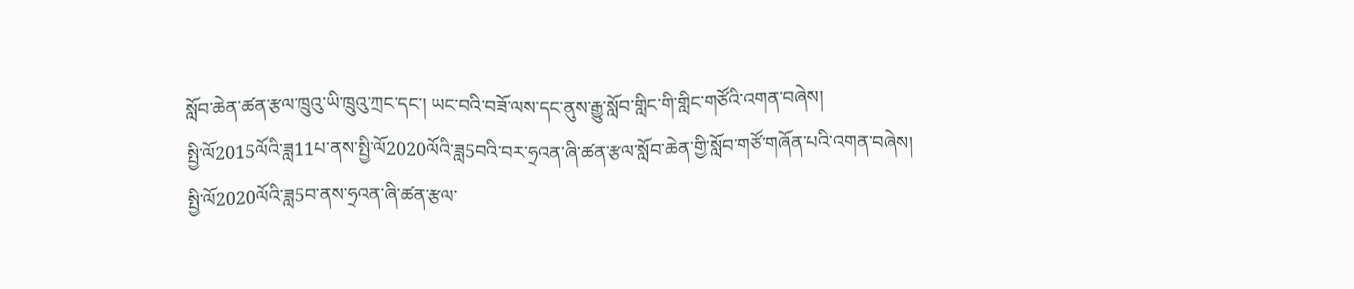སློབ་ཆེན་ཚན་རྩལ་ཁྲུའུ་ཡི་ཁྲུའུ་ཀྲང་དང་། ཡང་བའི་བཟོ་ལས་དང་ནུས་རྒྱུ་སློབ་གླིང་གི་གླིང་གཙོའི་འགན་བཞེས།
སྤྱི་ལོ2015ལོའི་ཟླ11པ་ནས་སྤྱི་ལོ2020ལོའི་ཟླ5བའི་བར་ཧྲའན་ཞི་ཚན་རྩལ་སློབ་ཆེན་གྱི་སློབ་གཙོ་གཞོན་པའི་འགན་བཞེས།
སྤྱི་ལོ2020ལོའི་ཟླ5བ་ནས་ཧྲའན་ཞི་ཚན་རྩལ་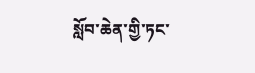སློབ་ཆེན་གྱི་ཏང་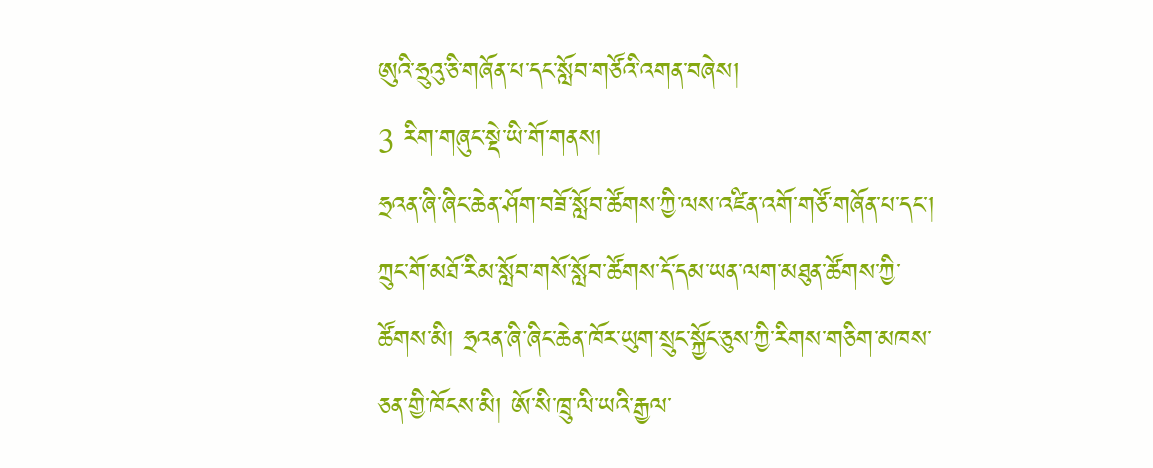ཨུའི་ཧྲུའུ་ཅི་གཞོན་པ་དང་སློབ་གཙོའི་འགན་བཞེས།
3 རིག་གཞུང་སྡེ་ཡི་གོ་གནས།
ཧྲའན་ཞི་ཞིང་ཆེན་ཤོག་བཟོ་སློབ་ཚོགས་ཀྱི་ལས་འཛིན་འགོ་གཙོ་གཞོན་པ་དང་། ཀྲུང་གོ་མཐོ་རིམ་སློབ་གསོ་སློབ་ཚོགས་དོ་དམ་ཡན་ལག་མཐུན་ཚོགས་ཀྱི་ཚོགས་མི། ཧྲའན་ཞི་ཞིང་ཆེན་ཁོར་ཡུག་སྲུང་སྐྱོང་ཅུས་ཀྱི་རིགས་གཅིག་མཁས་ཅན་གྱི་ཁོངས་མི། ཨོ་སི་ཁྲུ་ལི་ཡའི་རྒྱལ་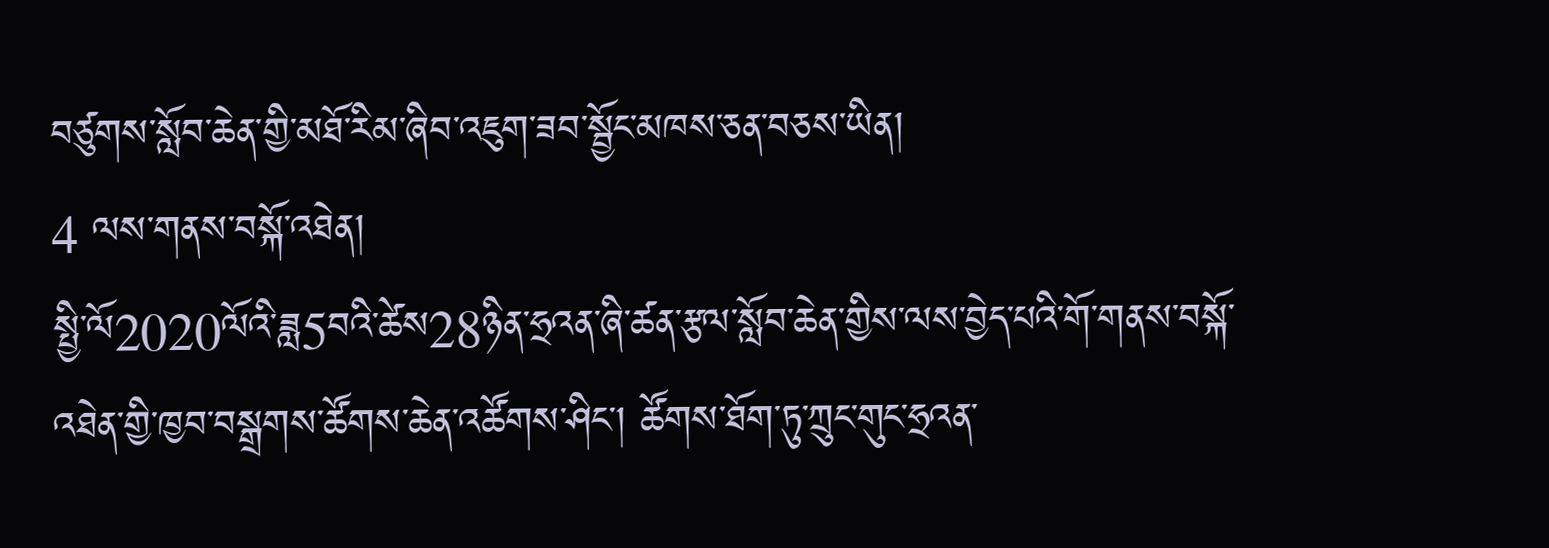བཙུགས་སློབ་ཆེན་གྱི་མཐོ་རིམ་ཞིབ་འཇུག་ཟབ་སྦྱོང་མཁས་ཅན་བཅས་ཡིན།
4 ལས་གནས་བསྐོ་འཐེན།
སྤྱི་ལོ2020ལོའི་ཟླ5བའི་ཚེས28ཉིན་ཧྲའན་ཞི་ཚན་རྩལ་སློབ་ཆེན་གྱིས་ལས་བྱེད་པའི་གོ་གནས་བསྐོ་འཐེན་གྱི་ཁྱབ་བསྒྲགས་ཚོགས་ཆེན་འཚོགས་ཤིང་། ཚོགས་ཐོག་ཏུ་ཀྲུང་གུང་ཧྲའན་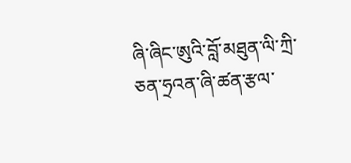ཞི་ཞིང་ཨུའི་བློ་མཐུན་ལི་ཀྲི་ཅན་ཧྲའན་ཞི་ཚན་རྩལ་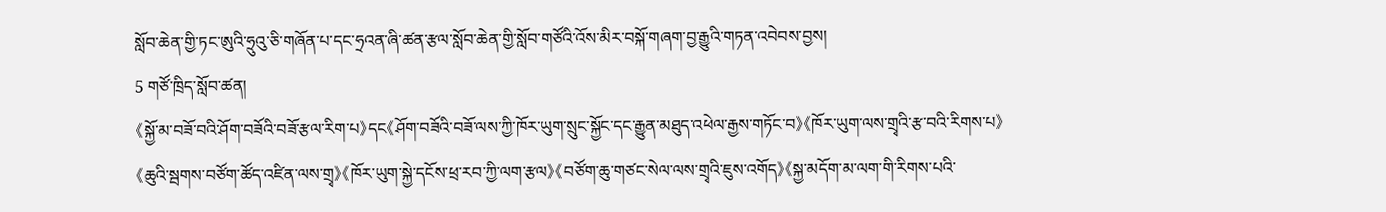སློབ་ཆེན་གྱི་ཏང་ཨུའི་ཧྲུའུ་ཅི་གཞོན་པ་དང་ཧྲའན་ཞི་ཚན་རྩལ་སློབ་ཆེན་གྱི་སློབ་གཙོའི་འོས་མིར་བསྐོ་གཞག་བྱ་རྒྱུའི་གཏན་འབེབས་བྱས།
5 གཙོ་ཁྲིད་སློབ་ཚན།
《སྐྱོ་མ་བཟོ་བའི་ཤོག་བཟོའི་བཟོ་རྩལ་རིག་པ》དང《ཤོག་བཟོའི་བཟོ་ལས་ཀྱི་ཁོར་ཡུག་སྲུང་སྐྱོང་དང་རྒྱུན་མཐུད་འཕེལ་རྒྱས་གཏོང་བ》《ཁོར་ཡུག་ལས་གྲྭའི་རྩ་བའི་རིགས་པ》《ཆུའི་སྦགས་བཙོག་ཚོད་འཛིན་ལས་གྲྭ》《ཁོར་ཡུག་སྐྱེ་དངོས་ཕྲ་རབ་ཀྱི་ལག་རྩལ》《བཙོག་ཆུ་གཙང་སེལ་ལས་གྲྭའི་ཇུས་འགོད》《སྐྱ་མདོག་མ་ལག་གི་རིགས་པའི་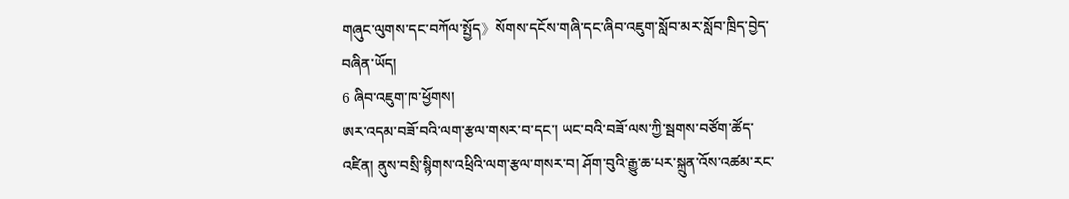གཞུང་ལུགས་དང་བཀོལ་སྤྱོད》སོགས་དངོས་གཞི་དང་ཞིབ་འཇུག་སློབ་མར་སློབ་ཁྲིད་བྱེད་བཞིན་ཡོད།
6 ཞིབ་འཇུག་ཁ་ཕྱོགས།
ཨར་འདམ་བཟོ་བའི་ལག་རྩལ་གསར་བ་དང་། ཡང་བའི་བཟོ་ལས་ཀྱི་སྦགས་བཙོག་ཚོད་འཛིན། ནུས་བསྲི་སྙིགས་འཕྲིའི་ལག་རྩལ་གསར་བ། ཤོག་བུའི་རྒྱུ་ཆ་པར་སྐྲུན་འོས་འཚམ་རང་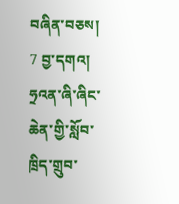བཞིན་བཅས།
7 བྱ་དགའ།
ཧྲའན་ཞི་ཞིང་ཆེན་གྱི་སློབ་ཁྲིད་གྲུབ་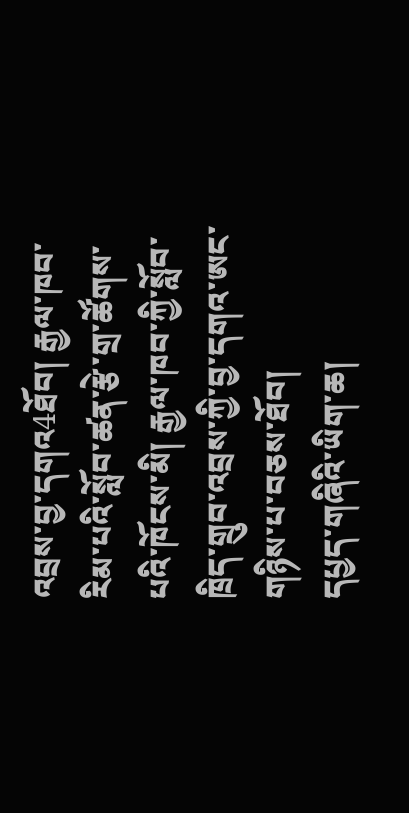འབྲས་བྱ་དགའ4ཐོབ། རྒྱལ་ཁབ་རིམ་པའི་སློབ་ཚན་རྩེ་གྲ་ཚོགས་པའི་ཁོངས་མི། རྒྱལ་ཁབ་ཀྱི་སློབ་ཁྲིད་གྲུབ་འབྲས་ཀྱི་བྱ་དགའ་ཨང་གཉིས་པ་བཅས་ཐོབ།
དཔྱད་གཞིའི་ཡིག་ཆ།